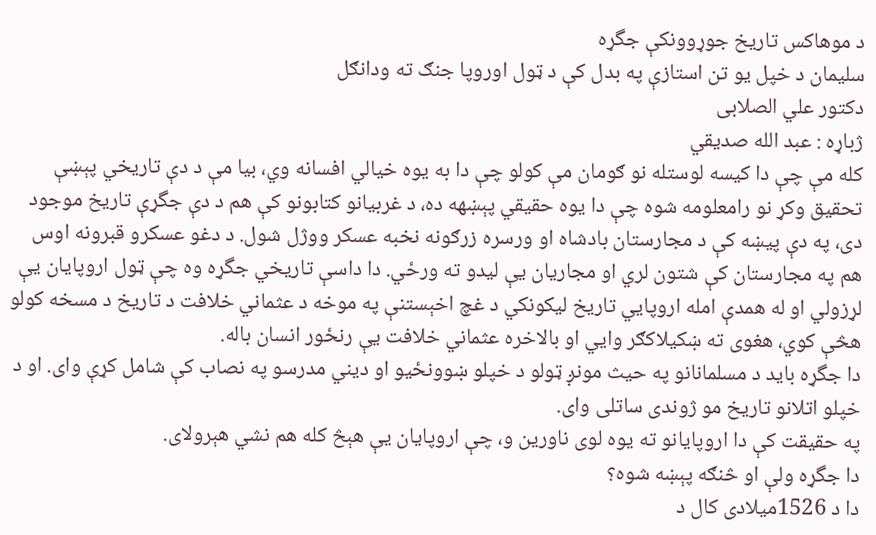د موهاکس تاریخ جوړوونکې جگړه
سلیمان د خپل یو تن استازې په بدل کې د ټول اوروپا جنګ ته ودانګل
دکتور علي الصلابى
ژباړه : عبد الله صدیقي
کله مې چې دا کیسه لوستله نو ګومان مې کولو چې دا به یوه خیالي افسانه وي، بیا مې د دې تاریخي پېښې تحقیق وکړ نو رامعلومه شوه چې دا یوه حقیقي پېښهه ده، د غربیانو کتابونو کې هم د دې جگړې تاریخ موجود دی، په دې پيښه کې د مجارستان بادشاه او ورسره زرګونه نخبه عسکر ووژل شول. د دغو عسکرو قبرونه اوس هم په مجارستان کې شتون لري او مجاریان یې لیدو ته ورځي. دا داسې تاریخي جگړه وه چې ټول اروپایان یې لړزولي او له همدې امله اروپایي تاریخ لیکونکي د غچ اخېستنې په موخه د عثماني خلافت د تاریخ د مسخه کولو هڅې کوي، هغوی ته ښکيلاکګر وايي او بالاخره عثماني خلافت يې رنځور انسان باله.
دا جگړه باید د مسلمانانو په حيث مونږ ټولو د خپلو ښوونځيو او ديني مدرسو په نصاب کې شامل کړې وای. او د خپلو اتلانو تاریخ مو ژوندی ساتلی وای.
په حقیقت کې دا اروپایانو ته یوه لوی ناورين و، چې اروپایان يې هېڅ کله هم نشي هېرولای.
دا جگړه ولې او څنګه پېښه شوه؟
دا د 1526میلادی کال د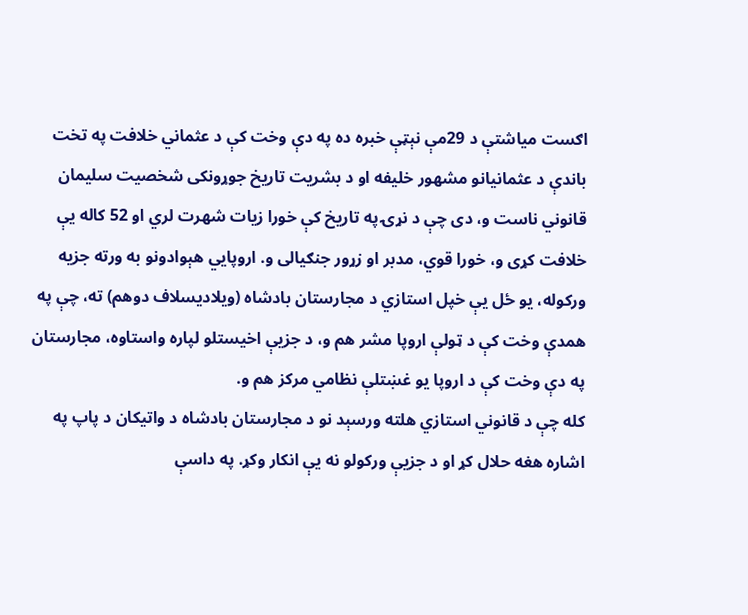اګست میاشتې د 29مې نېټې خبره ده په دې وخت کې د عثماني خلافت په تخت باندې د عثمانیانو مشهور خلیفه او د بشریت تاریخ جوړونکی شخصیت سلیمان قانوني ناست و، دی چې د نړۍ په تاریخ کې خورا زیات شهرت لري او 52 کاله يې خلافت کړی و، خورا قوي، مدبر او زړور جنګیالی و. اروپايي هېوادونو به ورته جزیه ورکوله، یو ځل يې خپل استازي د مجارستان بادشاه (ویلادیسلاف دوهم) ته، چې په همدې وخت کې د ټولې اروپا مشر هم و، د جزیې اخیستلو لپاره واستاوه، مجارستان په دې وخت کې د اروپا یو غښتلې نظامي مرکز هم و.
کله چې د قانوني استازي هلته ورسېد نو د مجارستان بادشاه د واتیکان د پاپ په اشاره هغه حلال کړ او د جزيې ورکولو نه يې انکار وکړ. په داسې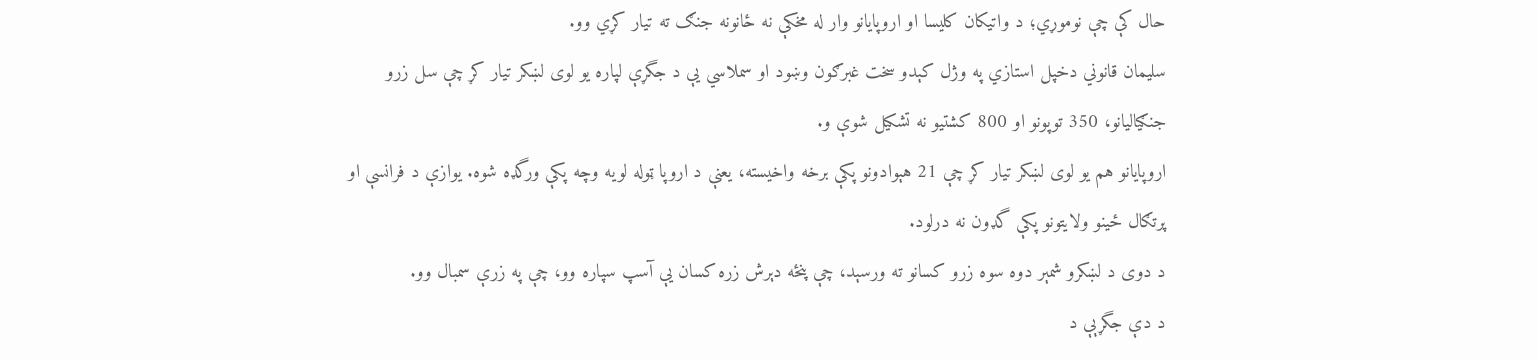حال کې چې نوموړي؛ د واتیکان کلیسا او اروپایانو وار له مخکې نه ځانونه جنګ ته تیار کړي وو.
سلیمان قانوني دخپل استازي په وژل کېدو سخت غبرګون وښود او سملاسي يې د جگړې لپاره یو لوی لښکر تیار کړ چې سل زرو جنګیالیانو، 350 توپونو او 800 کشتیو نه تشکيل شوې و.
اروپایانو هم یو لوی لښکر تیار کړ چې 21 هېوادونو پکې برخه واخیسته، یعنې د اروپا ټوله لويه وچه پکې ورگډه شوه. یوازې د فرانسې او پرتګال ځینو ولایتونو پکې گډون نه درلود.
د دوی د لښکرو شمېر دوه سوه زرو کسانو ته ورسېد، چې پنځه دېرش زره کسان يې آسپ سپاره وو، چې په زرې سمبال وو.
د دې جگړېې د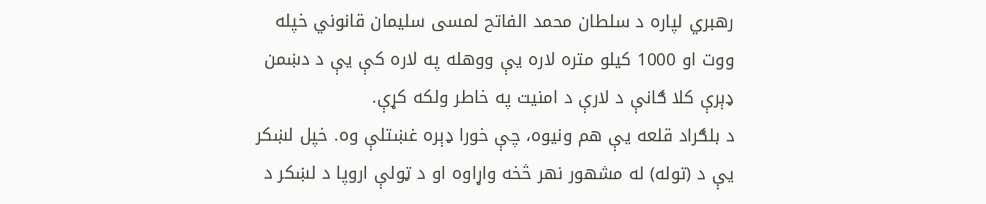رهبري لپاره د سلطان محمد الفاتح لمسی سلیمان قانوني خپله ووت او 1000 کیلو متره لاره يې ووهله په لاره کې يې د دښمن ډېرې کلا ګانې د لارې د امنیت په خاطر ولکه کړې.
د بلګراد قلعه يې هم ونيوه، چې خورا ډېره غښتلې وه. خپل لښکر يې د (توله) له مشهور نهر څخه واړاوه او د ټولې اروپا د لښکر د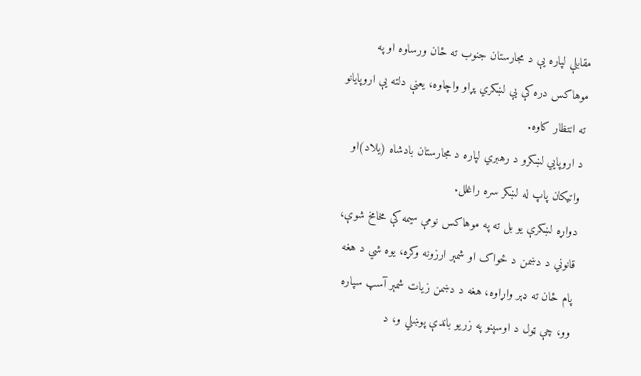مقابلې لپاره يې د مجارستان جنوب ته ځان ورساوه او په موهاکس دره کې يې لښکري پړاو واچاوه، يعنې دلته يې اروپایانو ته انتظار کاوه.
د اروپايي لښکرو د رهبري لپاره د مجارستان بادشاه (یلاد)او واتیکان پاپ له لښکر سره راغلل.
دواړه لښکرې یو بل ته په موهاکس نومې سيمه کې مخامخ شوې، قانوني د دښمن د ځواک او شمېر ارزونه وکړه، یوه شي د هغه پام ځان ته ډېر واړاوه، هغه د دښمن زیات شمېر آسپ سپاره وو، چې ټول د اوسپنو په زريو باندې پوښلي و، د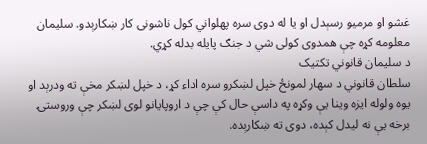غشو او مرمیو رسېدل او یا له دوی سره پهلواني کول ناشونی کار ښکارېدو. سلیمان معلومه کړه چې همدوی کولی شي د جنګ پایله بدله کړي.
د سلیمان قانوني تکتیک
سلطان قانوني د سهار لمونځ خپل لښکرو سره اداء کړ، د خپل لښکر مخې ته ودرېد او یوه ولوله ايزه وينا يې وکړه په داسې حال کې چې د اروپایانو لوی لښکر چې وروستۍ برخه یې نه لیدل کېده، دوی ته ښکارېده.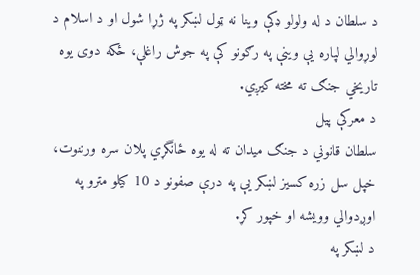د سلطان د له ولولو ډکې وينا نه ټول لښکر په ژړا شول او د اسلام د لوړوالي لپاره يې وینې په رګونو کې په جوش راغلې، ځکه دوی یوه تاریخي جنګ ته مخته کیږي.
د معرکې پیل
سلطان قانوني د جنګ میدان ته له یوه ځانگړي پلان سره ورننوت، خپل سل زره کسیز لښکر یې په درې صفونو د 10 کیلو مترو په اوږدوالي وويشه او خپور کړ.
د لښکر په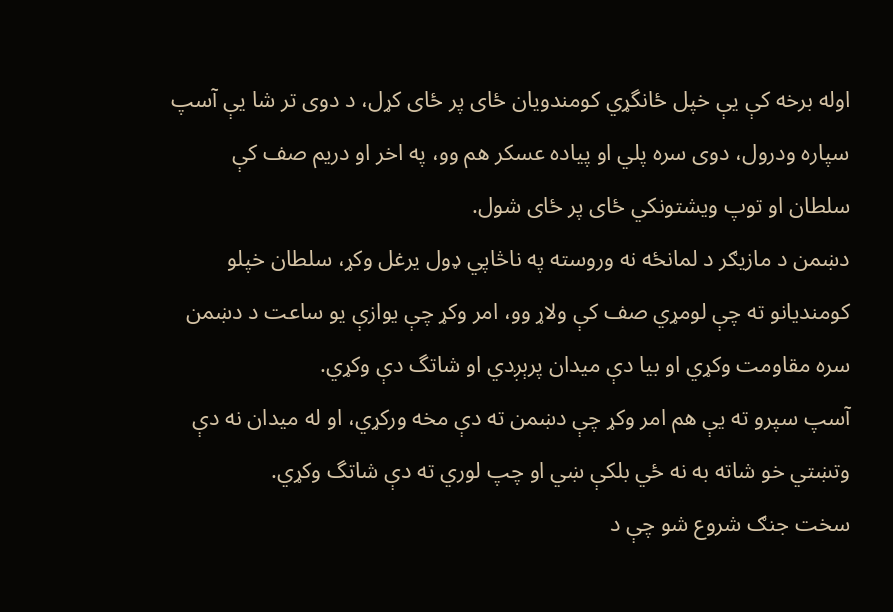اوله برخه کې يې خپل ځانگړي کومندویان ځای پر ځای کړل، د دوی تر شا یې آسپ سپاره ودرول، دوی سره پلي او پیاده عسکر هم وو، په اخر او دریم صف کې سلطان او توپ ویشتونکي ځای پر ځای شول.
دښمن د مازیګر د لمانځه نه وروسته په ناڅاپي ډول يرغل وکړ، سلطان خپلو کومندیانو ته چې لومړي صف کې ولاړ وو، امر وکړ چې یوازې یو ساعت د دښمن سره مقاومت وکړي او بیا دې ميدان پرېږدي او شاتگ دې وکړي.
آسپ سپرو ته يې هم امر وکړ چې دښمن ته دې مخه ورکړي، او له میدان نه دې وتښتي خو شاته به نه ځي بلکې ښي او چپ لوري ته دې شاتگ وکړي.
سخت جنګ شروع شو چې د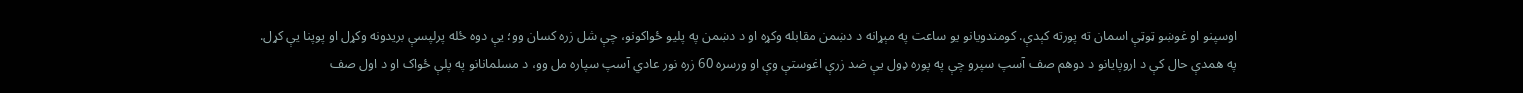اوسپنو او غوښو ټوټې اسمان ته پورته کېدې. کومندویانو یو ساعت په مېړانه د دښمن مقابله وکړه او د دښمن په پليو ځواکونو، چې شل زره کسان وو؛ يې دوه ځله پرلپسې بريدونه وکړل او پوپنا يې کړل.
په همدې حال کې د اروپایانو د دوهم صف آسپ سپرو چې په پوره ډول يې ضد زرې اغوستې وې او ورسره 60 زره نور عادي آسپ سپاره مل وو، د مسلمانانو په پلې ځواک او د اول صف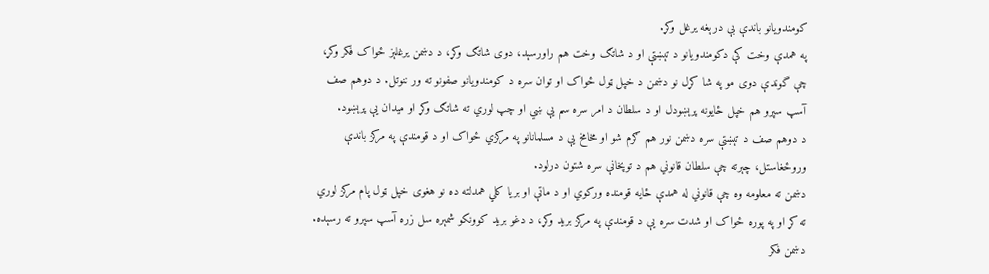کومندویانو باندې بې درېغه يرغل وکړ.
په همدې وخت کې دکومندویانو د تېښتې او د شاتګ وخت هم راورسېد، دوی شاتګ وکړ، د دښمن يرغلېز ځواک فکر وکړ، چې گوندې دوی مو په شا کړل نو دښمن د خپل ټول ځواک او توان سره د کومندویانو صفونو ته ور ننوتل. د دوهم صف آسپ سپرو هم خپل ځایونه پرېښودل او د سلطان د امر سره سم يې ښي او چپ لوري ته شاتګ وکړ او میدان يې پرېښود.
د دوهم صف د تېښتې سره دښمن نور هم ګرم شو او مخامخ یې د مسلمانانو په مرکزي ځواک او د قومندې په مرکز باندې وروځغاستل، چېرته چې سلطان قانوني هم د توپخانې سره شتون درلود.
دښمن ته معلومه وه چې قانوني له همدې ځایه قومنده ورکوي او د ماتې او بريا کلي همدلته ده نو هغوی خپل ټول پام مرکز لوري ته کړ او په پوره ځواک او شدت سره يې د قومندې په مرکز بريد وکړ، د دغو بريد کوونکو شمېره سل زره آسپ سپرو ته رسېده.
دښمن فکر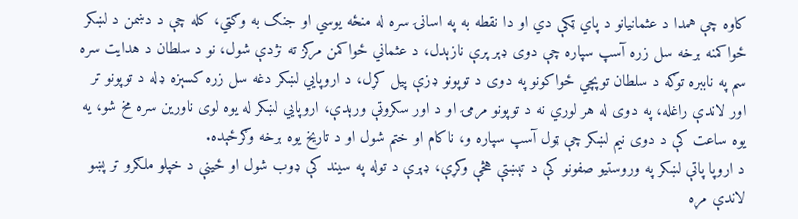کاوه چې همدا د عثمانیانو د پاي ټکې دي او دا نقطه به په اسانۍ سره له منځه یوسي او جنګ به وګټي، کله چې د دښمن د لښکر ځواکمنه برخه سل زره آسپ سپاره چې دوی ډېر پرې نازېدل، د عثماني ځواکمن مرکز ته نژدې شول، نو د سلطان د هدایت سره سم په ناببره توګه د سلطان توپچي ځواکونو په دوی د توپونو ډزې پیل کړل، د اروپایي لښکر دغه سل زره کسېزه ډله د توپونو تر اور لاندې راغله، په دوی له هر لوري نه د توپونو مرمۍ او د اور سکروټې ورېدې، اروپايي لښکر له یوه لوی ناورین سره مخ شو، يه یوه ساعت کې د دوی نیم لښکر چې ټول آسپ سپاره و، ناکام او ختم شول او د تاریخ یوه برخه وګرځېده.
د اروپا پاتې لښکر په وروستیو صفونو کې د تېښتې هڅې وکړې، ډېرې د توله په سیند کې ډوب شول او ځینې د خپلو ملګرو تر پښو لاندې مړه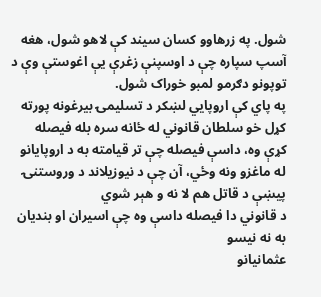شول. په زرهاوو کسان سیند کې لاهو شول، هغه آسپ سپاره چې د اوسپنې زغرې يې اغوستې وې د توپونو دګرمو لمبو خوراک شول.
په پاي کې اروپايي لښکر د تسلیمۍ بیرغونه پورته کړل خو سلطان قانوني له ځانه سره بله فیصله کړې وه، داسې فیصله چې تر قیامته به د اروپایانو له ماغزو ونه وځي، آن چې د نیوزیلاند د وروستنۍ پيښې د قاتل هم لا نه و هېر شوي
د قانوني دا فیصله داسې وه چې اسیران او بندیان به نه نیسو
عثمانیانو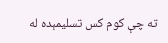ته چې کوم کس تسلیمېده له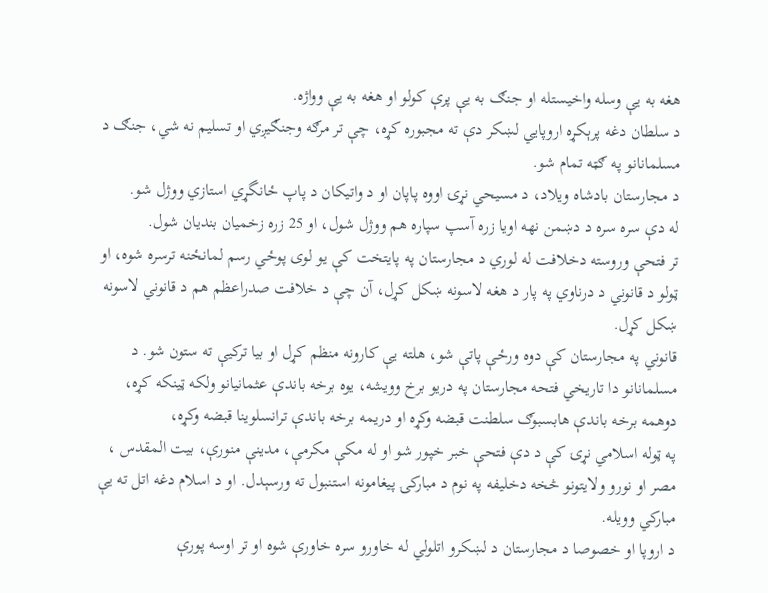هغه به يې وسله واخیستله او جنګ به يې پرې کولو او هغه به يې وواژه.
د سلطان دغه پرېکړه اروپايي لښکر دې ته مجبوره کړه، چې تر مرګه وجنګیږي او تسلیم نه شي، جنګ د مسلمانانو په ګټه تمام شو.
د مجارستان بادشاه ویلاد، د مسیحي نړۍ اووه پاپان او د واتیکان د پاپ ځانگړي استازي ووژل شو.
له دې سره سره د دښمن نهه اویا زره آسپ سپاره هم ووژل شول، او 25 زره زخمیان بندیان شول.
تر فتحې وروسته دخلافت له لوري د مجارستان په پایتخت کې یو لوی پوځي رسم لمانځنه ترسره شوه، او ټولو د قانوني د درناوي په پار د هغه لاسونه ښکل کړل، آن چې د خلافت صدراعظم هم د قانوني لاسونه ښکل کړل.
قانوني په مجارستان کې دوه ورځې پاتې شو، هلته يې کارونه منظم کړل او بیا ترکیې ته ستون شو. د مسلمانانو دا تاریخي فتحه مجارستان په دریو برخ وويشه، یوه برخه باندې عثمانیانو ولکه ټینکه کړه، دوهمه برخه باندې هابسبوګ سلطنت قبضه وکړه او دریمه برخه باندې ترانسلوینا قبضه وکړه،
په ټوله اسلامي نړۍ کې د دې فتحې خبر خپور شو او له مکې مکرمې، مدینې منورې، بیت المقدس ، مصر او نورو ولایتونو څخه دخلیفه په نوم د مبارکۍ پيغامونه استنبول ته ورسېدل. او د اسلام دغه اتل ته يې مبارکي وویله.
د اروپا او خصوصا د مجارستان د لښکرو اتلولي له خاورو سره خاورې شوه او تر اوسه پورې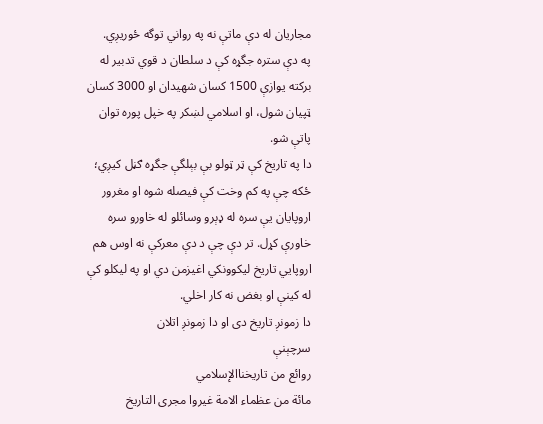مجاریان له دې ماتې نه په رواني توگه ځوریږي.
په دې ستره جگړه کې د سلطان د قوي تدبیر له برکته یوازې 1500 کسان شهیدان او 3000 کسان ټپيان شول، او اسلامي لښکر په خپل پوره توان پاتې شو.
دا په تاریخ کې ټر ټولو بې بېلگې جگړه ګڼل کیږي؛ ځکه چې په کم وخت کې فیصله شوه او مغرور اروپایان یې سره له ډېرو وسائلو له خاورو سره خاورې کړل. تر دې چې د دې معرکې نه اوس هم اروپايي تاریخ لیکوونکي اغيزمن دي او په لیکلو کې له کینې او بغض نه کار اخلي.
دا زمونږ تاریخ دی او دا زمونږ اتلان
سرچېنې
روائع من تاريخناالإسلامي
مائة من عظماء الامة غيروا مجرى التاريخ